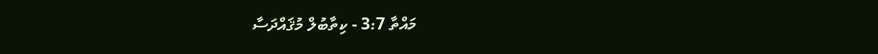މައްތާ 3:7 - ކިތާބުލް މުޤައްދަސާ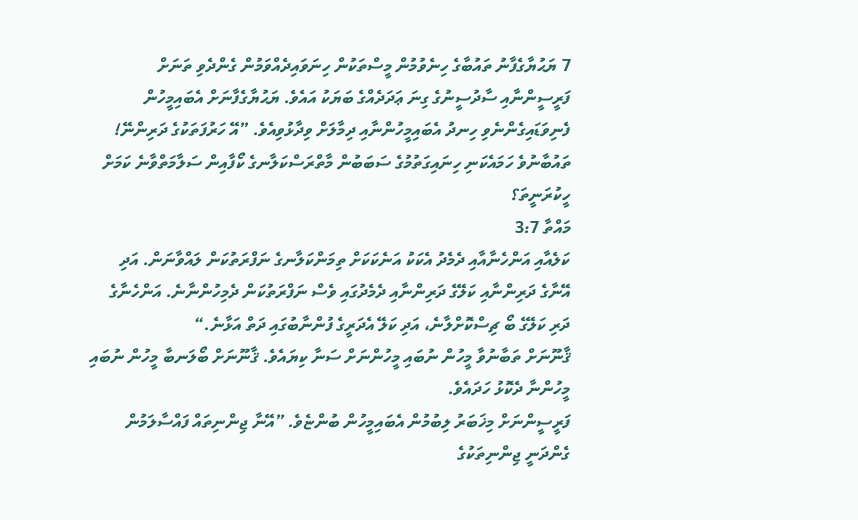7 ޔަޙުޔާގެފާނު ތައުބާގެ ހިނެވުމުން މީސްތަކުން ހިނަވައިދެއްވަމުން ގެންދެވި ތަނަށް ފަރީސީންނާއި ސާދުސީނުގެ ގިނަ ޢަދަދެއްގެ ބަޔަކު އައެވެ. ޔަޙުޔާގެފާނަށް އެބައިމީހުން ފެނިވަޑައިގެންނެވި ހިނދު އެބައިމީހުންނާއި ދިމާލަށް ވިދާޅުވިއެވެ. ”އޭ ހަރުފަތަކުގެ ދަރިންނޭ! ތައުބާނުވެ ހަމައެކަނި ހިނައިގަތުމުގެ ސަބަބުން މާތްރަސްކަލާނގެ ކޯފާއިން ސަލާމަތްވާނެ ކަމަށް ހީކުރަނީތަ؟
މައްތާ 3:7
ކަލެއާއި އަންހެނާއާއި ދެމެދު އެކަކު އަނެކަކަށް ތިމަންކަލާނގެ ނަފްރަތުކަން ލައްވާނަން. އަދި އޭނާގެ ދަރިންނާއި ކަލޭގެ ދަރިންނާއި ދެމެދުގައި ވެސް ނަފްރަތުކަން ދެމިހުންނާނެ. އަންހެނާގެ ދަރި ކަލޭގެ ބޯ ޗިސްކޮށްލާނެ، އަދި ކަލޭ އެދަރީގެ ފުންނާބުގައި ދަތް އަޅާނެ.“
ޤާނޫނަށް ތަބާނުވާ މީހުން ނުބައި މީހުންނަށް ސަނާ ކިޔައެވެ. ޤާނޫނަށް ބޯލަނބާ މީހުން ނުބައި މީހުންނާ ދެކޮޅު ހަދައެވެ.
ފަރީސީންނަށް މިޚަބަރު ލިބުމުން އެބައިމީހުން ބުންޏެވެ. ”އޭނާ ޖިންނިތައް ފައްސާލަމުން ގެންދަނީ ޖިންނިތަކުގެ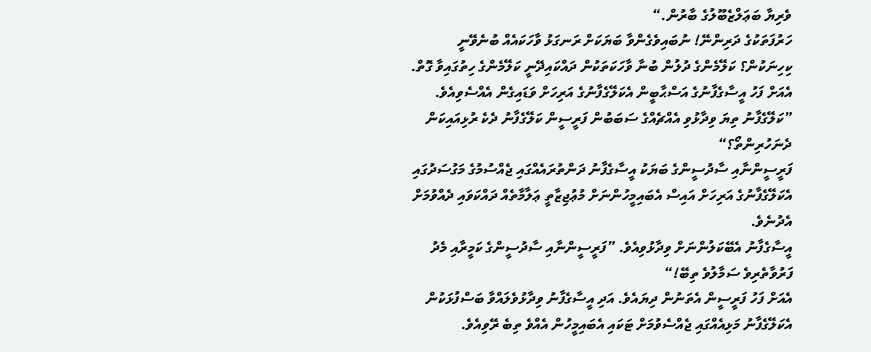ވެރިޔާ ބަޢަލްޒެބޫލުގެ ބާރުން.“
ހަރުފަތަކުގެ ދަރިންނޭ! ނުބައިވެގެންވާ ބަޔަކަށް ރަނގަޅު ވާހަކައެއް ބުނެވޭނީ ކިހިނަކުން؟ ކަލޭމެންގެ ދުލުން ބުނާ ވާހަކަތަކުން ދައްކައިދޭނީ ކަލޭމެންގެ ހިތުގައިވާ ގޮތް.
އެއަށް ފަހު އީސާގެފާނުގެ އަސްޙާބީން އެކަލޭގެފާނުގެ އަރިހަށް ވަޑައިގެން އެއްސެވިއެވެ. ”ކަލޭގެފާނު ތިޔަ ވިދާޅުވި އެއްޗެއްގެ ސަބަބުން ފަރީސީން ކަލޭގެފާނު ދެކެ ރުޅިއައިކަން ދެނަހުރިންތޯ؟“
ފަރީސީންނާއި ސާދުސީންގެ ބަޔަކު އީސާގެފާނު ދަންތުރައެއްގައި ޖެއްސުމުގެ މަގުސަދުގައި އެކަލޭގެފާނުގެ އަރިހަށް އައިސް އެބައިމީހުންނަށް މުޢުޖިޒާތީ ޢަލާމާތެއް ދައްކަވައި ދެއްވުމަށް އެދުނެވެ.
އީސާގެފާނު އެބޭކަލުންނަށް ވިދާޅުވިއެވެ. ”ފަރީސީންނާއި ސާދުސީންގެ ކަމީރާއި މެދު ފަރުވާތެރިވެ ސަމާލުވެ ތިބޭ!“
އެއަށް ފަހު ފަރީސީން އެތަނުން ދިޔައެވެ. އަދި އީސާގެފާނު ވިދާޅުވެލައްވާ ބަސްފުޅަކުން އެކަލޭގެފާނު މަޅިއެއްގައި ޖެއްސެވުމަށް ޓަކައި އެބައިމީހުން އެއްވެ ތިބެ ރޭވިއެވެ.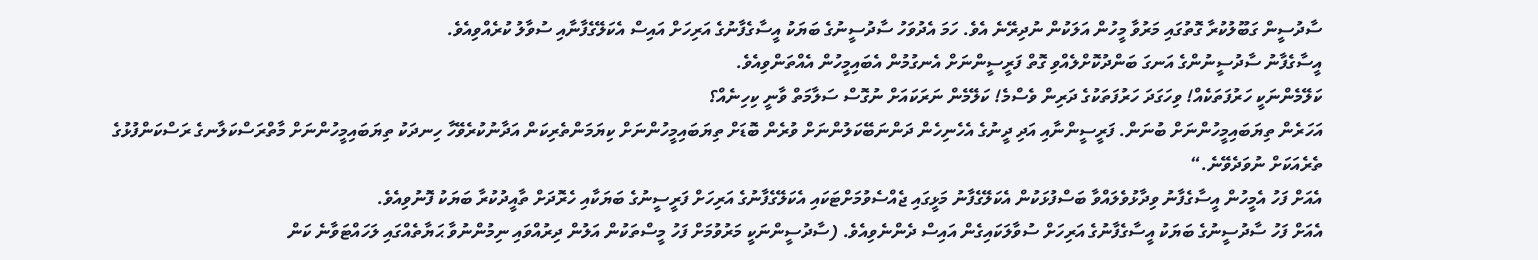ސާދުސީން ގަބޫލުކުރާ ގޮތުގައި މަރުވާ މީހުން އަލަކުން ނުދިރޭނެ އެވެ. ހަމަ އެދުވަހު ސާދުސީނުގެ ބަޔަކު އީސާގެފާނުގެ އަރިހަށް އައިސް އެކަލޭގެފާނާއި ސުވާލު ކުރެއްވިއެވެ.
އީސާގެފާނު ސާދުސީނުންގެ އަނގަ ބަންދުކޮށްލެއްވި ގޮތް ފަރީސީންނަށް އެނގުމުން އެބައިމީހުން އެއްތަންވިއެވެ.
ކަލޭމެންނަކީ ހަރުފަތަކެއް! ވިހަގަދަ ހަރުފަތަކުގެ ދަރިން ވެސްމެ! ކަލޭމެން ނަރަކައަށް ނުގޮސް ސަލާމަތް ވާނީ ކިހިނެއް؟
އަހަރެން ތިޔަބައިމީހުންނަށް ބުނަން. ފަރީސީންނާއި އަދި ދީނުގެ އެހެނިހެން ދަންނަބޭކަލުންނަށް ވުރެން ބޮޑަށް ތިޔަބައިމީހުންނަށް ކިޔަމަންތެރިކަން އަދާނުކުރެވޭހާ ހިނދަކު ތިޔަބައިމީހުންނަށް މާތްރަސްކަލާނގެ ރަސްކަންފުޅުގެ ތެރެއަކަށް ނުވަދެވޭނެ.“
އެއަށް ފަހު އެމީހުން އީސާގެފާނު ވިދާޅުވެލައްވާ ބަސްފުޅަކުން އެކަލޭގެފާނު މަޅީގައި ޖެއްސެވުމަށްޓަކައި އެކަލޭގެފާނުގެ އަރިހަށް ފަރީސީނުގެ ބަޔަކާއި ހެރޮދަށް ތާއީދުކުރާ ބަޔަކު ފޮނުވިއެވެ.
އެއަށް ފަހު ސާދުސީނުގެ ބަޔަކު އީސާގެފާނުގެ އަރިހަށް ސުވާލަކައިގެން އައިސް ދެންނެވިއެވެ. (ސާދުސީންނަކީ މަރުވުމަށް ފަހު މީސްތަކުން އަލުން ދިރުއްވައި ނިމުންނުވާ ޙަޔާތެއްގައި ލަހައްޓަވާނެ ކަން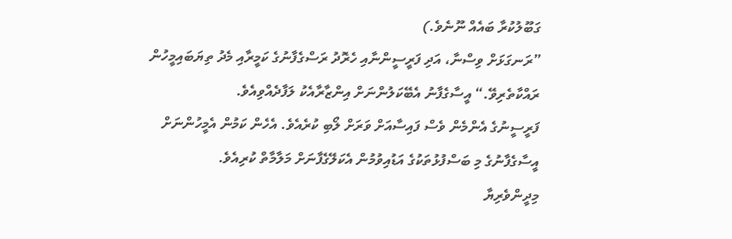ގަބޫލުކުރާ ބައެއް ނޫނެވެ.)
”ރަނގަޅަށް ވިސްނާ، އަދި ފަރީސީންނާއި ހެރޮދު ރަސްގެފާނުގެ ކަމީރާއި މެދު ތިޔަބައިމީހުން ރައްކާތެރިވޭ.“ އީސާގެފާނު އެބޭކަލުންނަށް އިންޒާރާއެކު ލަފާދެއްވިއެވެ.
ފަރީސީނުގެ އެންމެން ވެސް ފައިސާއަށް ވަރަށް ލޯބި ކުރެއެވެ. އެހެން ކަމުން އެމީހުންނަށް އީސާގެފާނުގެ މި ބަސްފުޅުތަކުގެ އަޑުއިވުމުން އެކަލޭގެފާނަށް މަލާމާތް ކުރިއެވެ.
މިދީންވެރިޔާ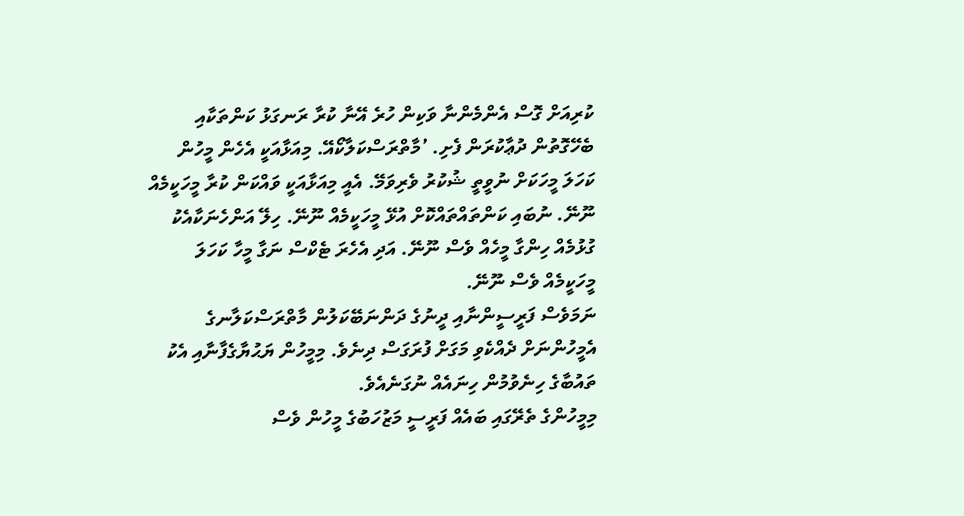ކުރިއަށް ގޮސް އެންމެންނާ ވަކިން ހުރެ އޭނާ ކުރާ ރަނގަޅު ކަންތަކާއި ބެހޭގޮތުން ދުޢާކުރަން ފެށި. ’މާތްރަސްކަލާކޯއޭ. މިއަޅާއަކީ އެހެން މީހުން ކަހަލަ މީހަކަށް ނުވީތީ ޝުކުރު ވެރިވަމޭ. އެއީ މިއަޅާއަކީ ވައްކަން ކުރާ މީހަކީމެއް ނޫނޭ. ނުބައި ކަންތައްތައްކޮށް އުޅޭ މީހަކީމެއް ނޫނޭ. ހިލޭ އަންހެނަކާއެކު ގުޅުމެއް ހިންގާ މީހެއް ވެސް ނޫނޭ. އަދި އެހެރަ ޓެކްސް ނަގާ މީހާ ކަހަލަ މީހަކީމެއް ވެސް ނޫނޭ.
ނަމަވެސް ފަރީސީންނާއި ދީނުގެ ދަންނަބޭކަލުން މާތްރަސްކަލާނގެ އެމީހުންނަށް ދެއްކެވި މަގަށް ފުރަގަސް ދިނެވެ. މިމީހުން ޔަޙުޔާގެފާނާއި އެކު ތައުބާގެ ހިނެވުމުން ހިނައެއް ނުގަނެއެވެ.
މިމީހުންގެ ތެރޭގައި ބައެއް ފަރީސީ މަޒުހަބުގެ މީހުން ވެސް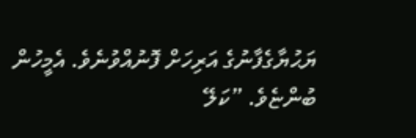ޔަޙުޔާގެފާނުގެ އަރިހަށް ފޮނުއްވުނެވެ. އެމީހުން ބުންޏެވެ. ”ކަލޭ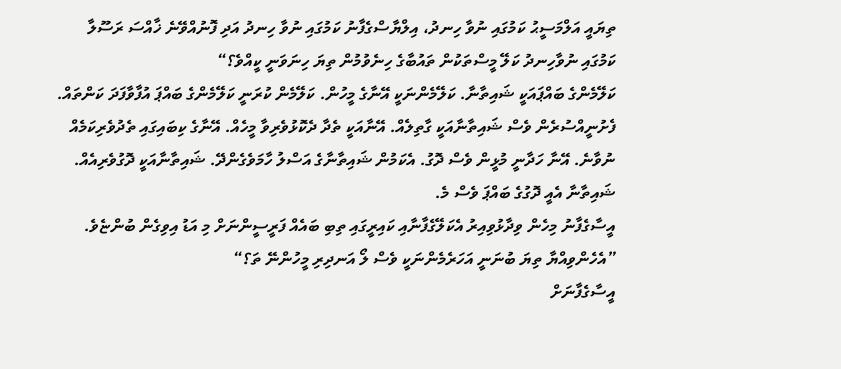ތިޔައީ އަލްމަސީޙު ކަމުގައި ނުވާ ހިނދު، އިލްޔާސްގެފާނު ކަމުގައި ނުވާ ހިނދު އަދި ފޮނުއްވޭނެ ޚާއްސަ ރަސޫލާ ކަމުގައި ނުވާހިނދު ކަލޭ މީސްތަކުން ތައުބާގެ ހިނެވުމުން ތިޔަ ހިނަވަނީ ކީއްވެ؟“
ކަލޭމެންގެ ބައްޕައަކީ ޝައިތާނާ. ކަލޭމެންނަކީ އޭނާގެ މީހުން. ކަލޭމެން ކުރަނީ ކަލޭމެންގެ ބައްޕަ އުފާވާފަދަ ކަންތައް. ފެށުނީއްސުރެން ވެސް ޝައިތާނާއަކީ ގާތިލެއް. އޭނާއަކީ ތެދާ ދެކޮޅުވެރިވާ މީހެއް. އޭނާގެ ކިބައިގައި ތެދުވެރިކަމެއް ނުވާނެ. އޭނާ ހަދާނީ މުޅީން ވެސް ދޮގު. އެކަމުން ޝައިތާނާގެ އަސްލު ހާމަވެގެންދޭ. ޝައިތާނާއަކީ ދޮގުވެރިއެއް. ޝައިތާނާ އެއީ ދޮގުގެ ބައްޕަ ވެސް މެ.
އީސާގެފާނު މިހެން ވިދާޅުވިއިރު އެކަލޭގެފާނާއި ކައިރީގައި ތިބި ބައެއް ފަރީސީންނަށް މި އަޑު އިވިގެން ބުންޏެވެ. ”އެހެންވިއްޔާ ތިޔަ ބުނަނީ އަހަރެމެންނަކީ ވެސް ލޯ އަނދިރި މީހުންނޭ ތަ؟“
އީސާގެފާނަށް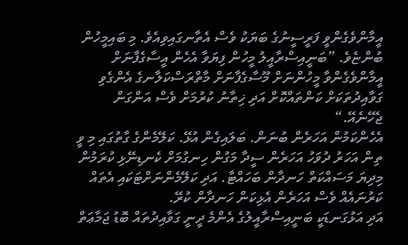އީމާންވެގެންވީ ފަރީސީނުގެ ބަޔަކު ވެސް އެތާނގައިވިއެވެ. މި ބައިމީހުން ބުންޏެވެ. ”ބަނީއިސްރާއީލު މީހުން ފިޔަވާ އެހެން އީސާގެފާނަށް އީމާންވެގެންވާ މީހުންނަށް މޫސާގެފާނަށް މާތްރަސްކަލާނގެ އެންގެވި ގަވާއިދުތަކަށް ކަންތައްކޮށް އަދި ޚިތާނު ކުރުމަށް ވެސް އަންގަން ޖެހޭނެއޭ.“
އެހެންކަމުން އަހަރެން ބުނަން. ބަލައިގެން އުޅޭ. ކަލޭމެންގެ ގާތުގައި މި ވީ ތިން އަހަރު ދުވަހު އަހަރެން ސީދާ މަގުން ހިނގުމަށް ކެނޑިނޭޅި ކުރަމުން މިދިޔަ މަސައްކަތް ހަނދާން ބަހައްޓާ. އަދި ކަލޭމެންނަށްޓަކައި އެތައް ކަރުނައެއް ވެސް އަހަރެން އެޅިކަން ހަނދާން ކުރޭ.
އަދި އަޅުގަނޑަކީ ބަނީއިސްރާއީލުގެ އެންމެ ދީނީ ގަވާއިދުތައް ބޮޑު ޖަމާޢަތް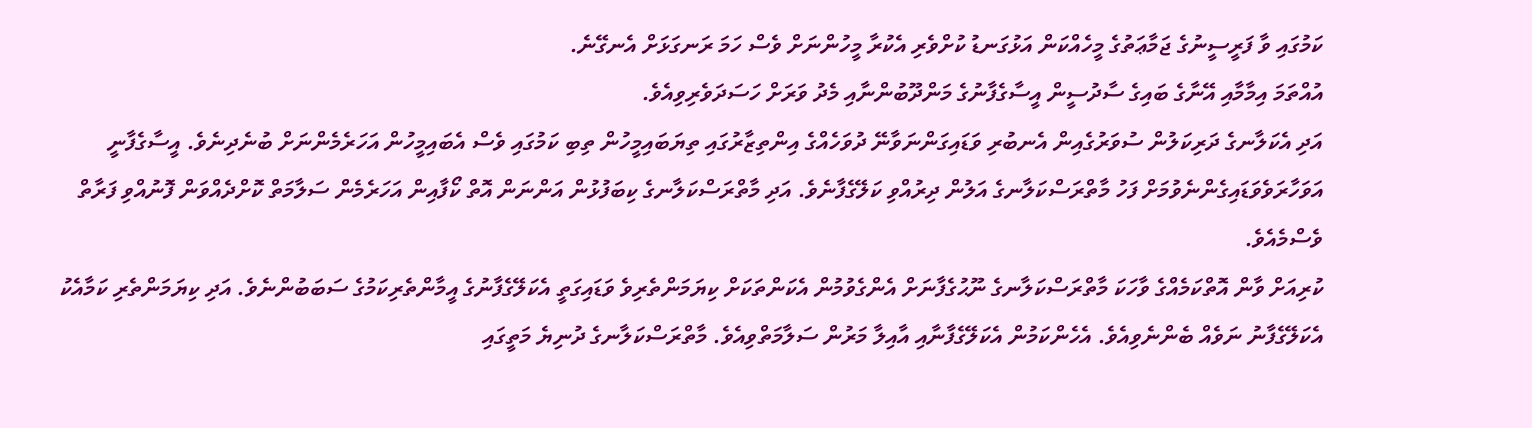ކަމުގައި ވާ ފަރީސީނުގެ ޖަމާޢަތުގެ މީހެއްކަން އަޅުގަނޑު ކުށްވެރި އެކުރާ މީހުންނަށް ވެސް ހަމަ ރަނގަޅަށް އެނގޭނެ.
އުއްތަމަ އިމާމާއި އޭނާގެ ބައިގެ ސާދުސީން އީސާގެފާނުގެ މަންދޫބުންނާއި މެދު ވަރަށް ހަސަދަވެރިވިއެވެ.
އަދި އެކަލާނގެ ދަރިކަލުން ސުވަރުގެއިން އެނބުރި ވަޑައިގަންނަވާނޭ ދުވަހެއްގެ އިންތިޒާރުގައި ތިޔަބައިމީހުން ތިބި ކަމުގައި ވެސް އެބައިމީހުން އަހަރެމެންނަށް ބުނެދިނެވެ. އީސާގެފާނީ އަވަހާރަވެވަޑައިގެންނެވުމަށް ފަހު މާތްރަސްކަލާނގެ އަލުން ދިރުއްވި ކަލޭގެފާނެވެ. އަދި މާތްރަސްކަލާނގެ ކިބަފުޅުން އަންނަން އޮތް ކޯފާއިން އަހަރެމެން ސަލާމަތް ކޮށްދެއްވަން ފޮނުއްވި ފަރާތް ވެސްމެއެވެ.
ކުރިއަށް ވާން އޮތްކަމެއްގެ ވާހަކަ މާތްރަސްކަލާނގެ ނޫޙުގެފާނަށް އެންގެވުމުން އެކަންތަކަށް ކިޔަމަންތެރިވެ ވަޑައިގަތީ އެކަލޭގެފާނުގެ އީމާންތެރިކަމުގެ ސަބަބުންނެވެ. އަދި ކިޔަމަންތެރި ކަމާއެކު އެކަލޭގެފާނު ނަވެއް ބެންނެވިއެވެ. އެހެންކަމުން އެކަލޭގެފާނާއި އާއިލާ މަރުން ސަލާމަތްވިއެވެ. މާތްރަސްކަލާނގެ ދުނިޔެ މަތީގައި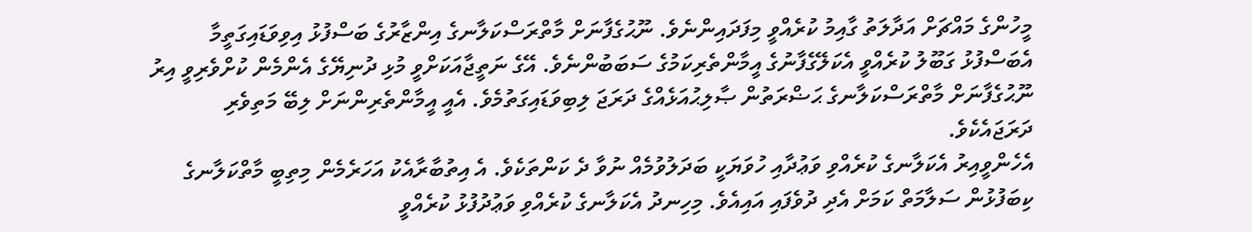މީހުންގެ މައްޗަށް އަދާލަތު ގާއިމު ކުރެއްވީ މިފަދައިންނެވެ. ނޫޙުގެފާނަށް މާތްރަސްކަލާނގެ އިންޒާރުގެ ބަސްފުޅު އިވިވަޑައިގަތީމާ އެބަސްފުޅު ގަބޫލު ކުރެއްވީ އެކަލޭގެފާނުގެ އީމާންތެރިކަމުގެ ސަބަބުންނެވެ. އޭގެ ނަތީޖާއަކަށްވީ މުޅި ދުނިޔޭގެ އެންމެން ކުށްވެރިވީ އިރު ނޫޙުގެފާނަށް މާތްރަސްކަލާނގެ ޙަޟްރަތުން ޞާލިޙުއަޅެއްގެ ދަރަޖަ ލިބިވަޑައިގަތުމެވެ. އެއީ އީމާންތެރިންނަށް ލިބޭ މަތިވެރި ދަރަޖައެކެވެ.
އެހެންވީއިރު އެކަލާނގެ ކުރެއްވި ވަޢުދާއި ހުވަޔަކީ ބަދަލުވުމެއް ނުވާ ދެ ކަންތަކެވެ. އެ އިތުބާރާއެކު އަހަރެމެން މިތިބީ މާތްކަލާނގެ ކިބަފުޅުން ސަލާމަތް ކަމަށް އެދި ދުވެފައި އައިއެވެ. މިހިނދު އެކަލާނގެ ކުރެއްވި ވަޢުދުފުޅު ކުރެއްވީ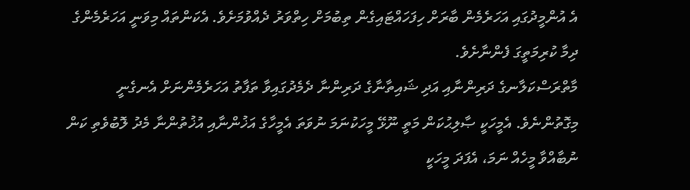އެ އުންމީދުގައި އަހަރެމެން ބާރަށް ހިފަހައްޓައިގެން ތިބުމަށް ހިތްވަރު ދެއްވުމަށެވެ. އެކަންތައް މިވަނީ އަހަރެމެންގެ ދިމާ ކުރިމަތީގަ ފެންނާށެވެ.
މާތްރަސްކަލާނގެ ދަރިންނާއި އަދި ޝައިތާނާގެ ދަރިންނާ ދެމެދުގައިވާ ތަފާތު އަހަރެމެންނަށް އެނގެނީ މިގޮތުންނެވެ. އެމީހަކީ ޞާލިޙުކަން މަތީ ނޫޅޭ މީހަކުނަމަ ނުވަތަ އެމީހާގެ އަޚުންނާއި އުޚުތުންނާ މެދު ލޮބުވެތި ކަން ނުބާއްވާ މީހެއް ނަމަ، އެފަދަ މީހަކީ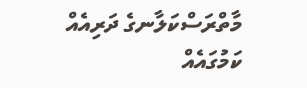މާތްރަސްކަލާނގެ ދަރިއެއް ކަމުގައެއް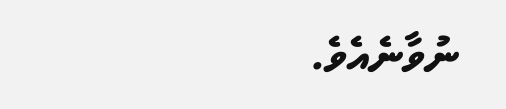ނުވާނެއެވެ.